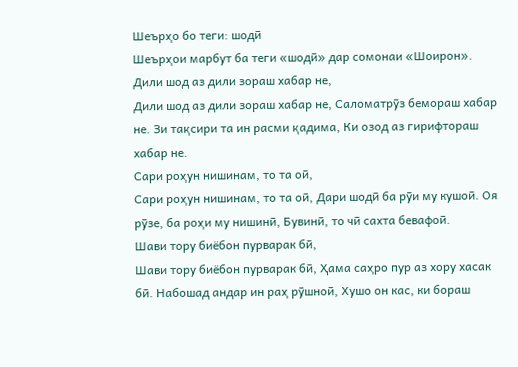Шеърҳо бо теги: шодӣ
Шеърҳои марбут ба теги «шодӣ» дар сомонаи «Шоирон».
Дили шод аз дили зораш хабар не,
Дили шод аз дили зораш хабар не, Саломатрӯз бемораш хабар не. Зи тақсири та ин расми қадима, Ки озод аз гирифтораш хабар не.
Сари роҳун нишинам, то та оӣ,
Сари роҳун нишинам, то та оӣ, Дари шодӣ ба рӯи му кушоӣ. Оя рӯзе, ба роҳи му нишинӣ, Бувинӣ, то чӣ сахта бевафоӣ.
Шави тору биёбон пурварак бӣ,
Шави тору биёбон пурварак бӣ, Ҳама саҳро пур аз хору хасак бӣ. Набошад андар ин раҳ рӯшноӣ, Хушо он кас, ки бораш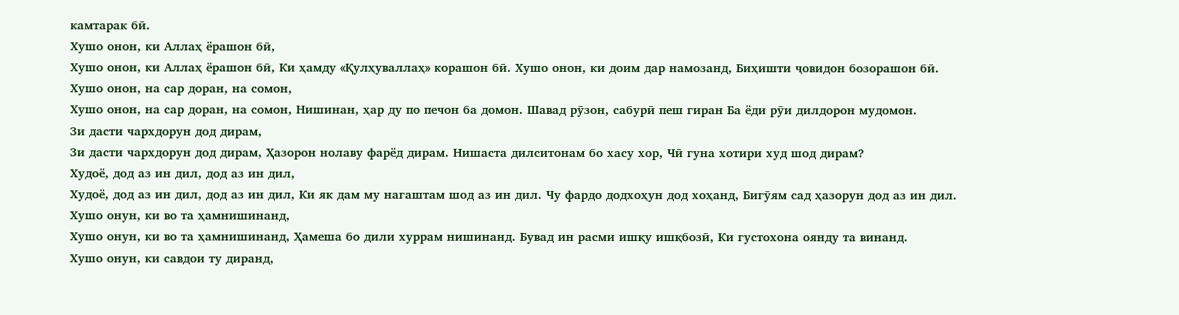камтарак бӣ.
Хушо онон, ки Аллаҳ ёрашон бӣ,
Хушо онон, ки Аллаҳ ёрашон бӣ, Ки ҳамду «Қулҳуваллаҳ» корашон бӣ. Хушо онон, ки доим дар намозанд, Биҳишти ҷовидон бозорашон бӣ.
Хушо онон, на сар доран, на сомон,
Хушо онон, на сар доран, на сомон, Нишинан, ҳар ду по печон ба домон. Шавад рӯзон, сабурӣ пеш гиран Ба ёди рӯи дилдорон мудомон.
Зи дасти чархдорун дод дирам,
Зи дасти чархдорун дод дирам, Ҳазорон нолаву фарёд дирам. Нишаста дилситонам бо хасу хор, Чӣ гуна хотири худ шод дирам?
Худоё, дод аз ин дил, дод аз ин дил,
Худоё, дод аз ин дил, дод аз ин дил, Ки як дам му нагаштам шод аз ин дил. Чу фардо додхоҳун дод хоҳанд, Бигӯям сад ҳазорун дод аз ин дил.
Хушо онун, ки во та ҳамнишинанд,
Хушо онун, ки во та ҳамнишинанд, Ҳамеша бо дили хуррам нишинанд. Бувад ин расми ишқу ишқбозӣ, Ки густохона оянду та винанд.
Хушо онун, ки савдои ту диранд,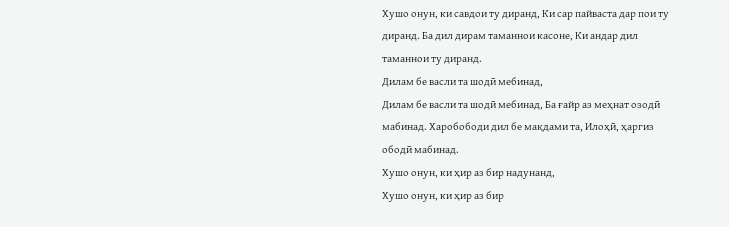Хушо онун, ки савдои ту диранд, Ки сар пайваста дар пои ту диранд. Ба дил дирам таманнои касоне, Ки андар дил таманнои ту диранд.
Дилам бе васли та шодӣ мебинад,
Дилам бе васли та шодӣ мебинад, Ба ғайр аз меҳнат озодӣ мабинад. Харобободи дил бе мақдами та, Илоҳӣ, ҳаргиз ободӣ мабинад.
Хушо онун, ки ҳир аз бир надунанд,
Хушо онун, ки ҳир аз бир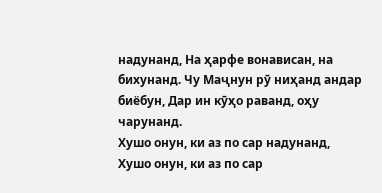надунанд, На ҳарфе вонависан, на бихунанд. Чу Маҷнун рӯ ниҳанд андар биёбун, Дар ин кӯҳо раванд, оҳу чарунанд.
Хушо онун, ки аз по сар надунанд,
Хушо онун, ки аз по сар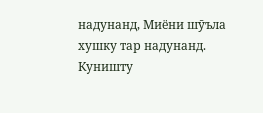надунанд, Миёни шӯъла хушку тар надунанд. Куништу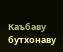Каъбаву бутхонаву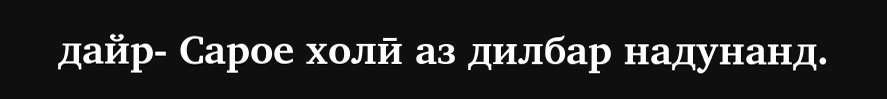дайр- Сарое холӣ аз дилбар надунанд.